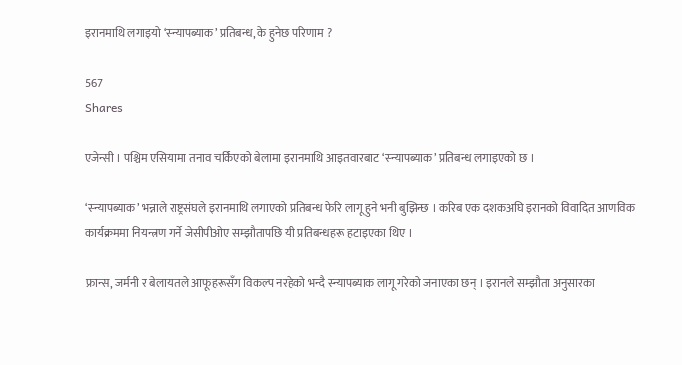इरानमाथि लगाइयो ‘स्न्यापब्याक’ प्रतिबन्ध, के हुनेछ परिणाम ?

567
Shares

एजेन्सी । पश्चिम एसियामा तनाव चर्किएको बेलामा इरानमाथि आइतवारबाट ‘स्न्यापब्याक’ प्रतिबन्ध लगाइएको छ ।

‘स्न्यापब्याक’ भन्नाले राष्ट्रसंघले इरानमाथि लगाएको प्रतिबन्ध फेरि लागू हुने भनी बुझिन्छ । करिब एक दशकअघि इरानको विवादित आणविक कार्यक्रममा नियन्त्रण गर्ने जेसीपीओए सम्झौतापछि यी प्रतिबन्धहरू हटाइएका थिए ।

फ्रान्स, जर्मनी र बेलायतले आफूहरूसँग विकल्प नरहेको भन्दै स्न्यापब्याक लागू गरेको जनाएका छन् । इरानले सम्झौता अनुसारका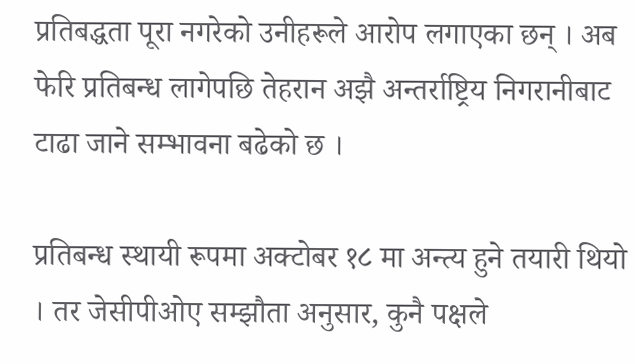प्रतिबद्धता पूरा नगरेको उनीहरूले आरोप लगाएका छन् । अब फेरि प्रतिबन्ध लागेपछि तेहरान अझै अन्तर्राष्ट्रिय निगरानीबाट टाढा जाने सम्भावना बढेको छ ।

प्रतिबन्ध स्थायी रूपमा अक्टोबर १८ मा अन्त्य हुने तयारी थियो । तर जेसीपीओए सम्झौता अनुसार, कुनै पक्षले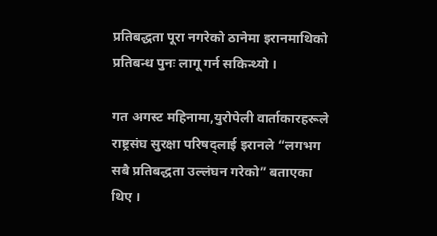प्रतिबद्धता पूरा नगरेको ठानेमा इरानमाथिको प्रतिबन्ध पुनः लागू गर्न सकिन्थ्यो ।

गत अगस्ट महिनामा,युरोपेली वार्ताकारहरूले राष्ट्रसंघ सुरक्षा परिषद्लाई इरानले “लगभग सबै प्रतिबद्धता उल्लंघन गरेको” बताएका थिए ।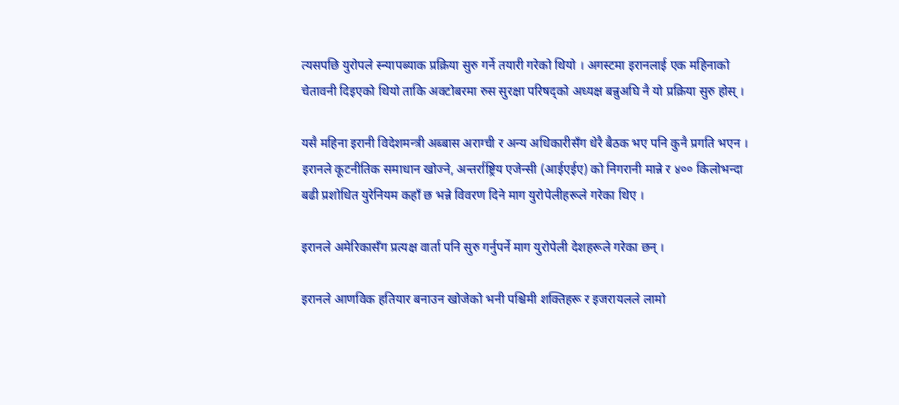त्यसपछि युरोपले स्न्यापब्याक प्रक्रिया सुरु गर्ने तयारी गरेको थियो । अगस्टमा इरानलाई एक महिनाको चेतावनी दिइएको थियो ताकि अक्टोबरमा रुस सुरक्षा परिषद्को अध्यक्ष बन्नुअघि नै यो प्रक्रिया सुरु होस् ।

यसै महिना इरानी विदेशमन्त्री अब्बास अराग्ची र अन्य अधिकारीसँग धेरै बैठक भए पनि कुनै प्रगति भएन । इरानले कूटनीतिक समाधान खोज्ने, अन्तर्राष्ट्रिय एजेन्सी (आईएईए) को निगरानी मान्ने र ४०० किलोभन्दा बढी प्रशोधित युरेनियम कहाँ छ भन्ने विवरण दिने माग युरोपेलीहरूले गरेका थिए ।

इरानले अमेरिकासँग प्रत्यक्ष वार्ता पनि सुरु गर्नुपर्ने माग युरोपेली देशहरूले गरेका छन् ।

इरानले आणविक हतियार बनाउन खोजेको भनी पश्चिमी शक्तिहरू र इजरायलले लामो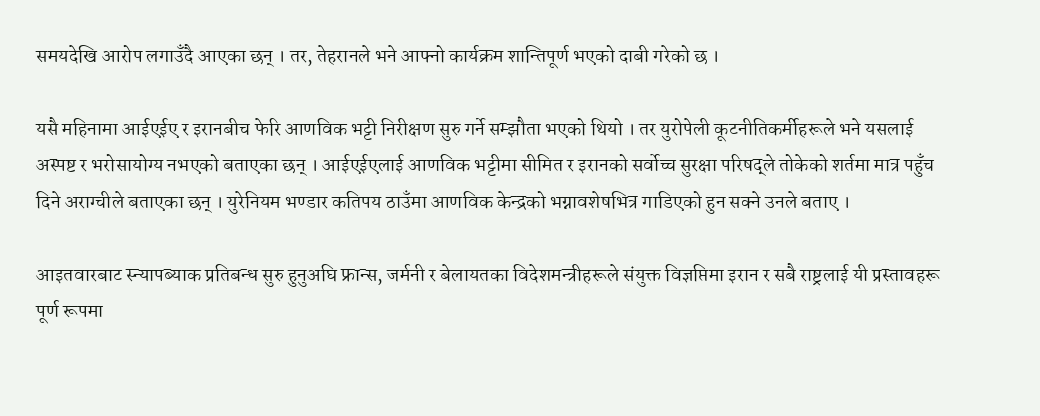समयदेखि आरोप लगाउँदै आएका छन् । तर, तेहरानले भने आफ्नो कार्यक्रम शान्तिपूर्ण भएको दाबी गरेको छ ।

यसै महिनामा आईएईए र इरानबीच फेरि आणविक भट्टी निरीक्षण सुरु गर्ने सम्झौता भएको थियो । तर युरोपेली कूटनीतिकर्मीहरूले भने यसलाई अस्पष्ट र भरोसायोग्य नभएको बताएका छन् । आईएईएलाई आणविक भट्टीमा सीमित र इरानको सर्वोच्च सुरक्षा परिषद्ले तोकेको शर्तमा मात्र पहुँच दिने अराग्चीले बताएका छन् । युरेनियम भण्डार कतिपय ठाउँमा आणविक केन्द्रको भग्नावशेषभित्र गाडिएको हुन सक्ने उनले बताए ।

आइतवारबाट स्न्यापब्याक प्रतिबन्ध सुरु हुनुअघि फ्रान्स, जर्मनी र बेलायतका विदेशमन्त्रीहरूले संयुक्त विज्ञप्तिमा इरान र सबै राष्ट्रलाई यी प्रस्तावहरू पूर्ण रूपमा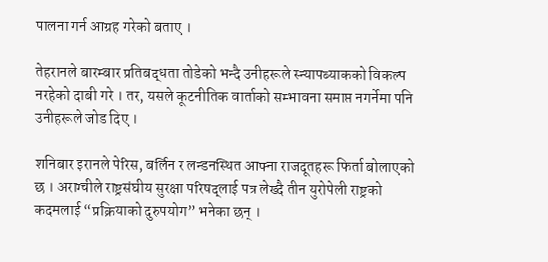पालना गर्न आग्रह गरेको बताए ।

तेहरानले बारम्बार प्रतिबद्धता तोडेको भन्दै उनीहरूले स्न्यापब्याकको विकल्प नरहेको दाबी गरे । तर, यसले कूटनीतिक वार्ताको सम्भावना समाप्त नगर्नेमा पनि उनीहरूले जोड दिए ।

शनिबार इरानले पेरिस, बर्लिन र लन्डनस्थित आफ्ना राजदूतहरू फिर्ता बोलाएको छ । अराग्चीले राष्ट्रसंघीय सुरक्षा परिषद्लाई पत्र लेख्दै तीन युरोपेली राष्ट्रको कदमलाई “प्रक्रियाको दुरुपयोग” भनेका छन् ।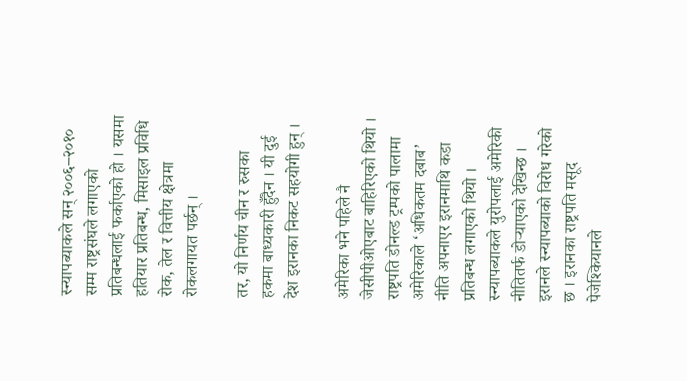स्न्यापब्याकले सन् २००६–२०१० सम्म राष्ट्रसंघले लगाएको प्रतिबन्धलाई फर्काएको हो । यसमा हतियार प्रतिबन्ध, मिसाइल प्रविधि रोक, तेल र वित्तीय क्षेत्रमा रोकलगायत पर्छन् ।

तर, यो निर्णय चीन र रुसका हकमा बाध्यकारी हुँदैन । यी दुई देश इरानका निकट सहयोगी हुन् ।

अमेरिका भने पहिले नै जेसीपीओएबाट बाहिरिएको थियो । राष्ट्रपति डोनल्ड ट्रम्पको पालामा अमेरिकाले ‘अधिकतम दबाब’ नीति अपनाएर इरानमाथि कडा प्रतिबन्ध लगाएको थियो । स्न्यापब्याकले युरोपलाई अमेरिकी नीतितर्फ डोर्‍याएको देखिन्छ ।
इरानले स्न्यापब्याको विरोध गरेको छ । इरानका राष्ट्रपति मसूद पेजेश्कियानले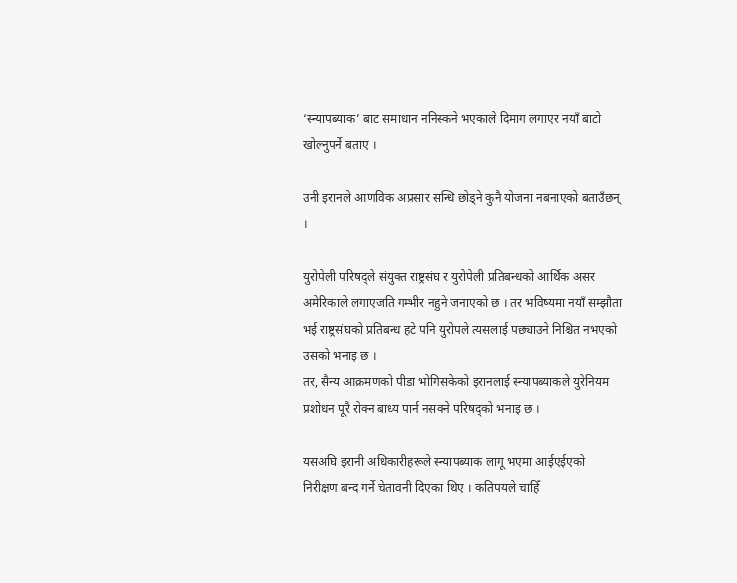‘स्न्यापब्याक’ बाट समाधान ननिस्कने भएकाले दिमाग लगाएर नयाँ बाटो खोल्नुपर्ने बताए ।

उनी इरानले आणविक अप्रसार सन्धि छोड्ने कुनै योजना नबनाएको बताउँछन् ।

युरोपेली परिषद्ले संयुक्त राष्ट्रसंघ र युरोपेली प्रतिबन्धको आर्थिक असर अमेरिकाले लगाएजति गम्भीर नहुने जनाएको छ । तर भविष्यमा नयाँ सम्झौता भई राष्ट्रसंघको प्रतिबन्ध हटे पनि युरोपले त्यसलाई पछ्याउने निश्चित नभएको उसको भनाइ छ ।
तर, सैन्य आक्रमणको पीडा भोगिसकेको इरानलाई स्न्यापब्याकले युरेनियम प्रशोधन पूरै रोक्न बाध्य पार्न नसक्ने परिषद्को भनाइ छ ।

यसअघि इरानी अधिकारीहरूले स्न्यापब्याक लागू भएमा आईएईएको निरीक्षण बन्द गर्ने चेतावनी दिएका थिए । कतिपयले चाहिँ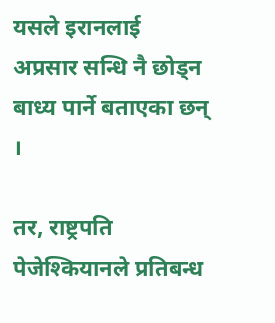यसले इरानलाई अप्रसार सन्धि नै छोड्न बाध्य पार्ने बताएका छन् ।

तर, राष्ट्रपति पेजेश्कियानले प्रतिबन्ध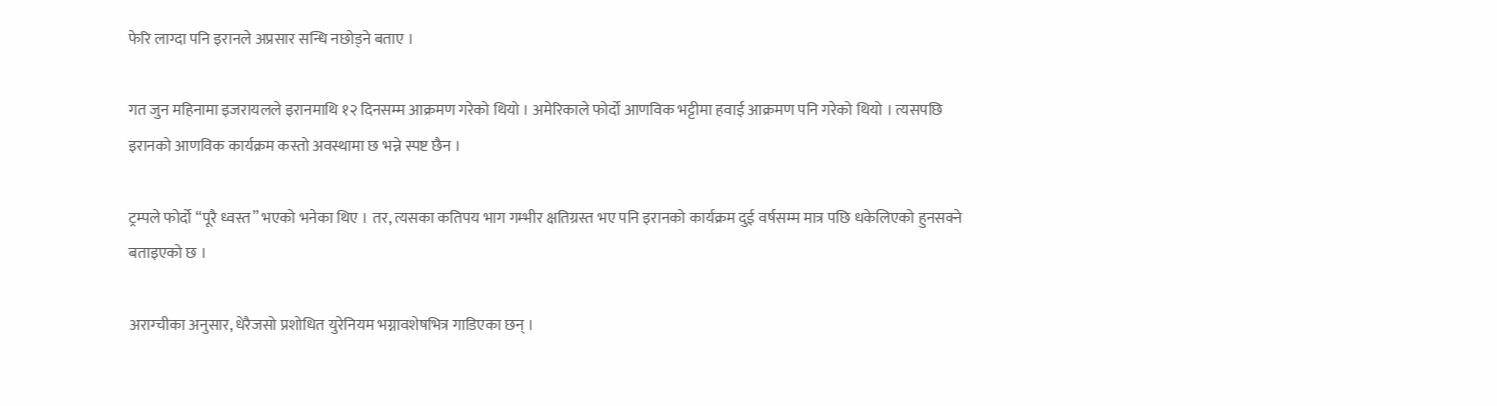फेरि लाग्दा पनि इरानले अप्रसार सन्धि नछोड्ने बताए ।

गत जुन महिनामा इजरायलले इरानमाथि १२ दिनसम्म आक्रमण गरेको थियो । अमेरिकाले फोर्दो आणविक भट्टीमा हवाई आक्रमण पनि गरेको थियो । त्यसपछि इरानको आणविक कार्यक्रम कस्तो अवस्थामा छ भन्ने स्पष्ट छैन ।

ट्रम्पले फोर्दो “पूरै ध्वस्त” भएको भनेका थिए । तर, त्यसका कतिपय भाग गम्भीर क्षतिग्रस्त भए पनि इरानको कार्यक्रम दुई वर्षसम्म मात्र पछि धकेलिएको हुनसक्ने बताइएको छ ।

अराग्चीका अनुसार, धेरैजसो प्रशोधित युरेनियम भग्नावशेषभित्र गाडिएका छन् ।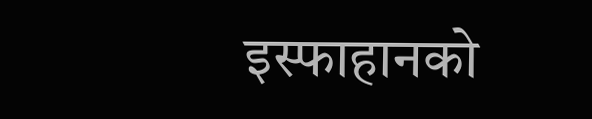इस्फाहानको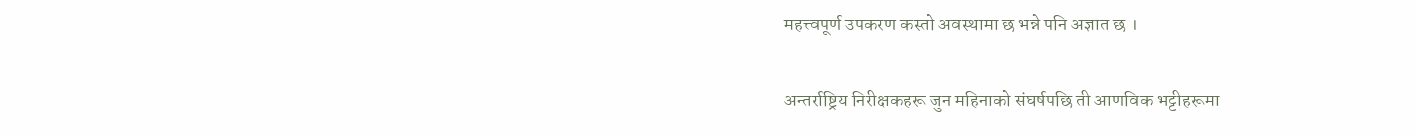महत्त्वपूर्ण उपकरण कस्तो अवस्थामा छ भन्ने पनि अज्ञात छ ।

अन्तर्राष्ट्रिय निरीक्षकहरू जुन महिनाको संघर्षपछि ती आणविक भट्टीहरूमा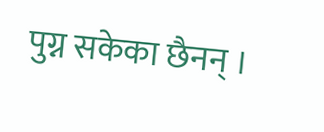पुग्न सकेका छैनन् ।